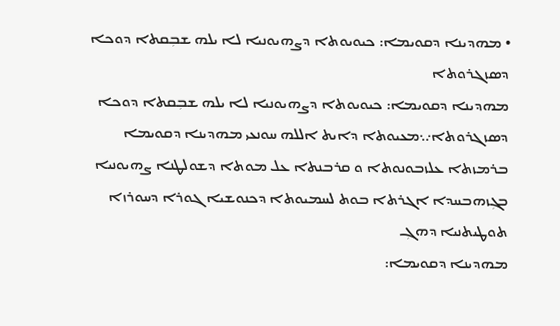• ܡܗܕܝܢܐ ܕܩܘܝܡܐ: ܟܝܘܝܘܬܐ ܕܨܗܝܘܢܝܐ ܠܐ ܝܠܗ ܫܒܼܩܬܐ ܕܘܟܐ ܕܣܙܓܪܘܬܐ
ܡܗܕܝܢܐ ܕܩܘܝܡܐ: ܟܝܘܝܘܬܐ ܕܨܗܝܘܢܝܐ ܠܐ ܝܠܗ ܫܒܼܩܬܐ ܕܘܟܐ ܕܣܙܓܪܘܬܐ܇܆ܡܥܝܘܬܐ ܕܐܝܬ ܐܠܠܗ ܚܘܢܥܝ ܡܗܕܝܢܐ ܕܩܘܝܡܐ ܒܪܡܙܬܐ ܥܠܙܒܘܢܘܬܐ ܘ ܩܪܒܢܬܐ ܥܠ ܡܘܬܐ ܕܫܘܠܛܢܐ ܨܗܝܘܢܝܐ ܒܓܼܙܗܒܚܕܐ ܐܓܪܬܐ ܒܘܬ ܠܚܡܝܘܬܐ ܕܟܢܘܫܝܐ ܓܘܪܐ ܕܚܘܪܙܐ ܬܘܛܝܬܢܝܐ ܕܗܓܼ
ܡܗܕܝܢܐ ܕܩܘܝܡܐ: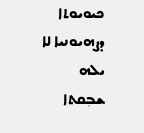ܟܝܘܝܘܬܐ ܕܨܗܝܘܢܝܐ ܠܐ ܝܠܗ ܫܒܼܩܬܐ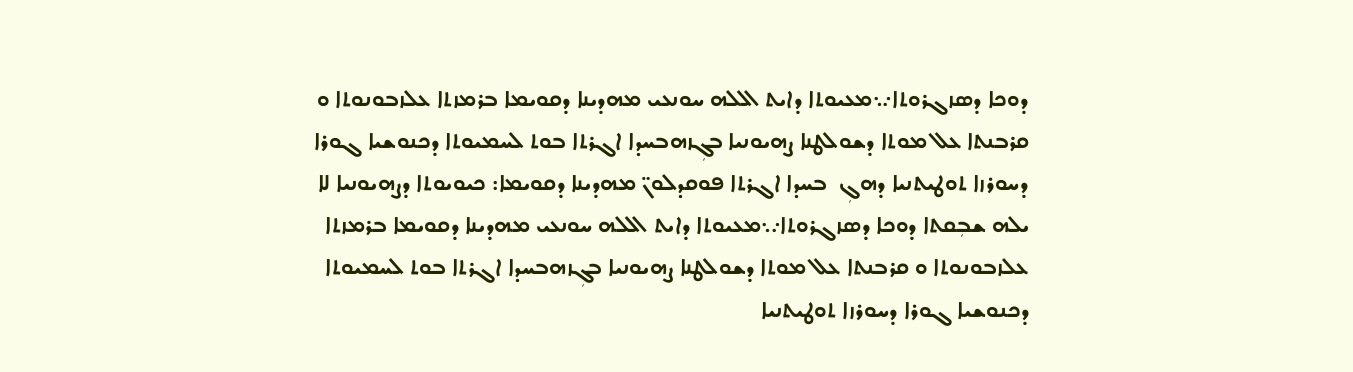ܕܘܟܐ ܕܣܙܓܪܘܬܐ܇܆ܡܥܝܘܬܐ ܕܐܝܬ ܐܠܠܗ ܚܘܢܥܝ ܡܗܕܝܢܐ ܕܩܘܝܡܐ ܒܪܡܙܬܐ ܥܠܙܒܘܢܘܬܐ ܘ ܩܪܒܢܬܐ ܥܠ ܡܘܬܐ ܕܫܘܠܛܢܐ ܨܗܝܘܢܝܐ ܒܓܼܙܗܒܚܕܐ ܐܓܪܬܐ ܒܘܬ ܠܚܡܝܘܬܐ ܕܟܢܘܫܝܐ ܓܘܪܐ ܕܚܘܪܙܐ ܬܘܛܝܬܢܝܐ ܕܗܓܼ  ܒܚܕܐ ܐܓܪܬܐ ܦܘܩܕܠܘܢ̈ ܡܗܕܝܢܐ ܕܩܘܝܡܐ: ܟܝܘܝܘܬܐ ܕܨܗܝܘܢܝܐ ܠܐ ܝܠܗ ܫܒܼܩܬܐ ܕܘܟܐ ܕܣܙܓܪܘܬܐ܇܆ܡܥܝܘܬܐ ܕܐܝܬ ܐܠܠܗ ܚܘܢܥܝ ܡܗܕܝܢܐ ܕܩܘܝܡܐ ܒܪܡܙܬܐ ܥܠܙܒܘܢܘܬܐ ܘ ܩܪܒܢܬܐ ܥܠ ܡܘܬܐ ܕܫܘܠܛܢܐ ܨܗܝܘܢܝܐ ܒܓܼܙܗܒܚܕܐ ܐܓܪܬܐ ܒܘܬ ܠܚܡܝܘܬܐ ܕܟܢܘܫܝܐ ܓܘܪܐ ܕܚܘܪܙܐ ܬܘܛܝܬܢܝܐ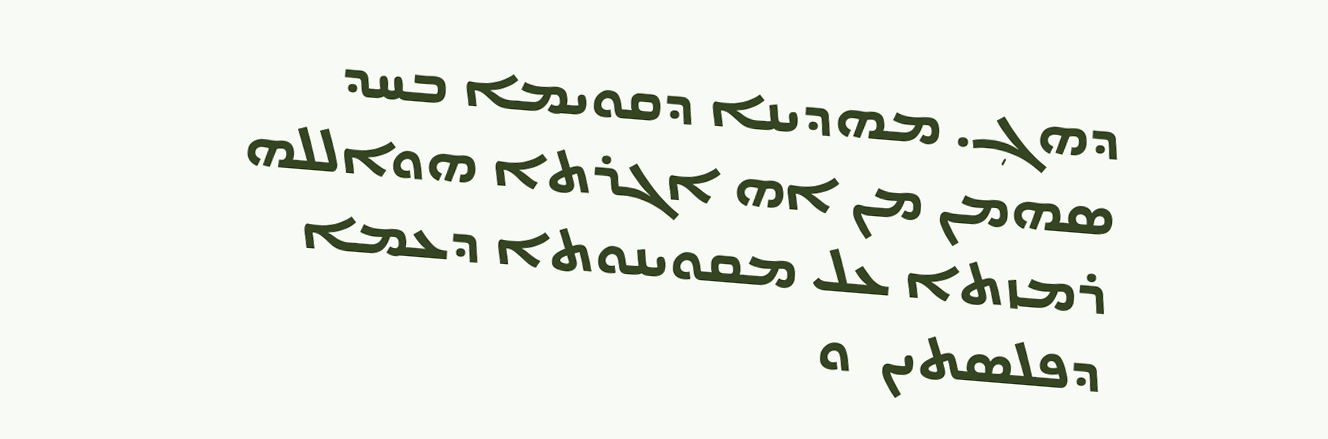ܕܗܓܼ. ܡܗܕܝܢܐ ܕܩܘܝܡܐ ܒܚܕ ܣܗܡܢ ܡܢ ܐܗ ܐܓܪܬܐ ܗܘܐܠܠܗ ܪܡܙܬܐ ܥܠ ܡܩܘܝܢܘܬܐ ܕܥܡܐ ܕܦܠܣܬܝܢ  ܘ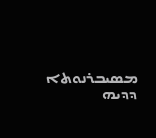ܡܣܝܒܪܢܘܬܐ ܕܕܝܗ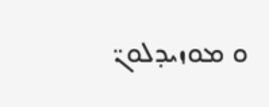ܘ ܡܘܙܝܕܠܘܢ̈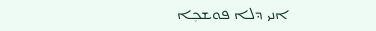ܐܢܝ ܕܠܐ ܦܘܫܟܼܐ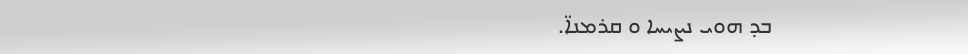ܒܕ ܗܘܝ ܢܨܝܚܐ ܘ ܩܪܡܢܐ̈.